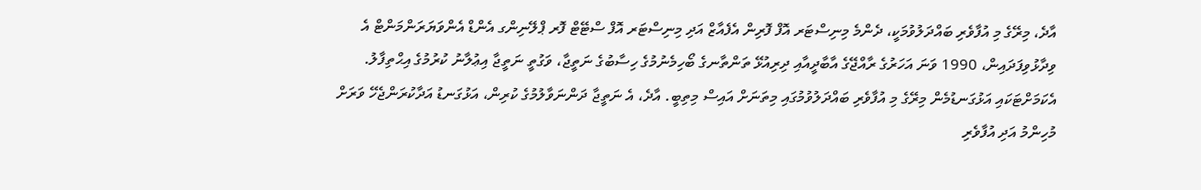އާދެ، މިރޭގެ މި އުފާވެރި ބައްދަލުވުމަކީ، ދެންމެ މިނިސްޓަރ އޮފް ފޮރިން އެފެއާޒް އަދި މިނިސްޓަރ އޮފް ސްޓޭޓް ފޮރ ޕްލޭނިންގ އެންޑް އެންވަޔަރަންމަންޓް އެ ވިދާޅުވިފަދައިން، 1990 ވަނަ އަހަރުގެ ރާއްޖޭގެ އާބާދީއާއި ދިރިއުޅޭ ތަންތާނގެ ބޯހިމެނުމުގެ ހިސާބުގެ ނަތީޖާ، ވަގުތީ ނަތީޖާ އިޢުލާނު ކުރުމުގެ އިޙްތިފާލު. އެކަމަށްޓަކައި އަޅުގަނޑުމެން މިރޭގެ މި އުފާވެރި ބައްދަލުވުމުގައި މިތަނަށް އައިސް މިތިބީ. އާދެ، އެ ނަތީޖާ ދަންނަވާލުމުގެ ކުރިން، އަޅުގަނޑު އަދާކުރަންޖެހޭ ވަރަށް މުހިންމު އަދި އުފާވެރި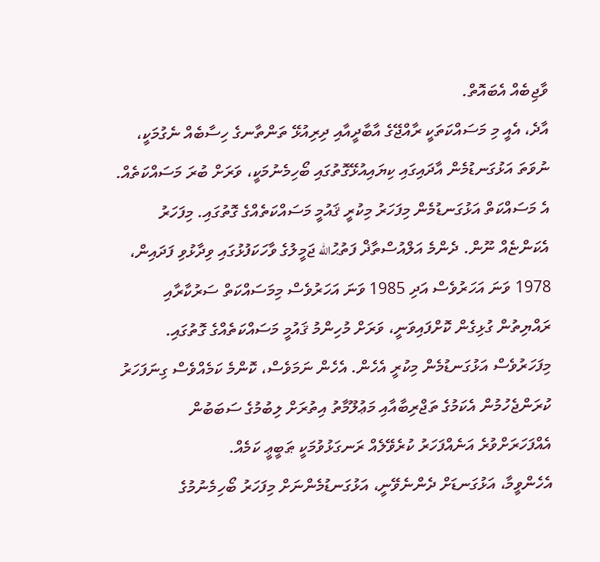ވާޖިބެއް އެބައޮތް.
އާދެ، އެއީ މި މަސައްކަތަކީ ރާއްޖޭގެ އާބާދީއާއި ދިރިއުޅޭ ތަންތާނގެ ހިސާބެއް ނެގުމަކީ، ނުވަތަ އަޅުގަނޑުމެން އާދައިގައި ކިޔައިއުޅޭގޮތުގައި ބޯހިމެނުމަކީ، ވަރަށް ބުރަ މަސައްކަތެއް. އެ މަސައްކަތް އަޅުގަނޑުމެން މިފަހަރު މިކުރީ ޤައުމީ މަސައްކަތެއްގެ ގޮތުގައި. މިފަހަރު އެކަންޏެއް ނޫން. ދެންމެ އަލްއުސްތާޛް ފަތުޙުالله ޖަމީލުގެ ވާހަކަފުޅުގައި ވިދާޅުވި ފަދައިން، 1978 ވަނަ އަހަރުވެސް އަދި 1985 ވަނަ އަހަރުވެސް މިމަސައްކަތް ސަރުކާރާއި ރައްޔިތުން ގުޅިގެން ކޮށްފައިވަނީ، ވަރަށް މުހިންމު ޤައުމީ މަސައްކަތެއްގެ ގޮތުގައި. މިފަހަރުވެސް އަޅުގަނޑުމެން މިކުރީ އެހެން. އެހެން ނަމަވެސް، ކޮންމެ ކަމެއްވެސް ގިނަފަހަރު ކުރަންޖެހުމުން އެކަމުގެ ތަޖްރިބާއާއި މަޢުލޫމާތު އިތުރަށް ލިބުމުގެ ސަބަބުން އެއްފަހަރަށްވުރެ އަނެއްފަހަރު ކުރެވޭލެއް ރަނގަޅުވުމަކީ ޠަބީޢީ ކަމެއް.
އެހެންވީމާ، އަޅުގަނޑަށް ދެންނެވޭނީ، އަޅުގަނޑުމެންނަށް މިފަހަރު ބޯހިމެނުމުގެ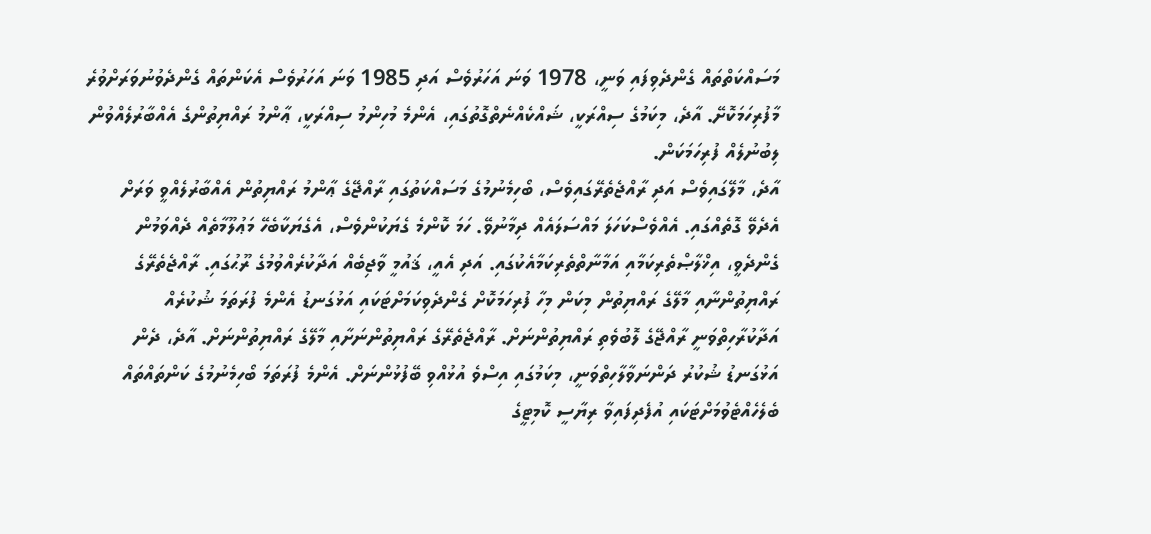މަސައްކަތްތައް ގެންދެވިފައި ވަނީ، 1978 ވަނަ އަހަރުވެސް އަދި 1985 ވަނަ އަހަރުވެސް އެކަންތައް ގެންދެވުނުވަރަށްވުރެ މާފުރިހަމަކޮށޭ. އާދެ، މިކަމުގެ ސިއްރަކީ، ޝައްކެއްނެތްގޮތުގައި، އެންމެ މުހިންމު ސިއްރަކީ، ޢާންމު ރައްޔިތުންގެ އެއްބާރުލެއްވުން ލިބުނުލެއް ފުރިހަމަކަން.
އާދެ، މާލޭގައިވެސް އަދި ރާއްޖެތެރޭގައިވެސް، ބޯހިމެނުމުގެ މަސައްކަތުގައި ރާއްޖޭގެ ޢާންމު ރައްޔިތުން އެއްބާރުލެއްވީ ވަރަށް އެދެވޭ ގޮތެއްގައި. އެއްވެސްކަހަލަ މައްސަލައެއް ދިމާނުވޭ. ހަމަ ކޮންމެ ގެޔަކުންވެސް، އެގެޔަކާބެހޭ މަޢުލޫމާތެއް ދެއްވަމުން ގެންދެވީ، އިޚްލާޞްތެރިކަމާއި އަމާނާތްތެރިކަމާއެކުގައި. އަދި އެއީ، ޤައުމީ ވާޖިބެއް އަދާކުރެއްވުމުގެ ރޫޙުގައި. ރާއްޖެތެރޭގެ ރައްޔިތުންނާއި މާލޭގެ ރައްޔިތުން މިކަން މިހާ ފުރިހަމަކޮށް ގެންދެވިކަމަށްޓަކައި އަޅުގަނޑު އެންމެ ފުރަތަމަ ޝުކުރެއް އަދާކުރާހިތްވަނީ ރާއްޖޭގެ ލޮބުވެތި ރައްޔިތުންނަށް. ރާއްޖެތެރޭގެ ރައްޔިތުންނަށާއި މާލޭގެ ރައްޔިތުންނަށް. އާދެ، ދެން އަޅުގަނޑު ޝުކުރު ދަންނަވާލާހިތްވަނީ، މިކަމުގައި އިސްވެ އުޅުއްވި ބޭފުޅުންނަށް. އެންމެ ފުރަތަމަ ބޯހިމެނުމުގެ ކަންތައްތައް ބެލެހެއްޓެވުމަށްޓަކައި އުފެދިފައިވާ ރިޔާސީ ކޮމިޓީގެ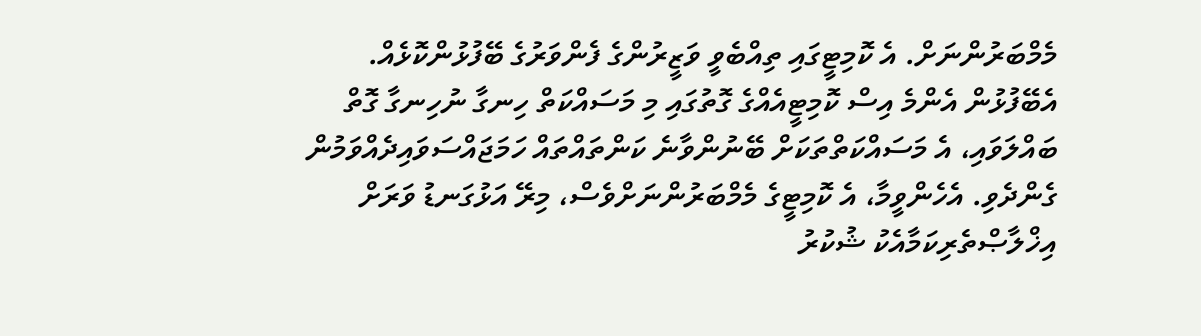މެމްބަރުންނަށް. އެ ކޮމިޓީގައި ތިއްބެވީ ވަޒީރުންގެ ފެންވަރުގެ ބޭފުޅުންކޮޅެއް. އެބޭފުޅުން އެންމެ އިސް ކޮމިޓީއެއްގެ ގޮތުގައި މި މަސައްކަތް ހިނގާ ނުހިނގާ ގޮތް ބައްލަވައި، އެ މަސައްކަތްތަކަށް ބޭނުންވާނެ ކަންތައްތައް ހަމަޖައްސަވައިދެއްވަމުން ގެންދެވި. އެހެންވީމާ، އެ ކޮމިޓީގެ މެމްބަރުންނަށްވެސް، މިރޭ އަޅުގަނޑު ވަރަށް އިޚްލާޞްތެރިކަމާއެކު ޝުކުރު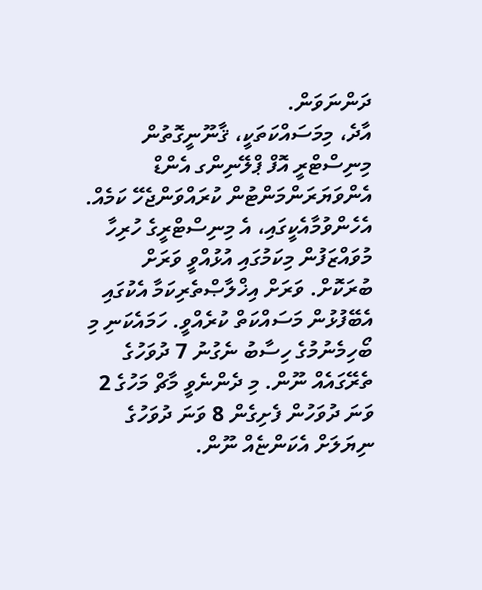ދަންނަވަން.
އާދެ، މިމަސައްކަތަކީ، ޤާނޫނީގޮތުން މިނިސްޓްރީ އޮފް ޕްލޭނިންގ އެންޑް އެންވަޔަރަންމަންޓުން ކުރައްވަންޖެހޭ ކަމެއް. އެހެންވުމާއެކީގައި، އެ މިނިސްޓްރީގެ ހުރިހާ މުވައްޒަފުން މިކަމުގައި އުޅުއްވީ ވަރަށް ބުރަކޮށް. ވަރަށް އިޚްލާޞްތެރިކަމާ އެކުގައި އެބޭފުޅުން މަސައްކަތް ކުރެއްވީ. ހަމައެކަނި މި ބޯހިމެނުމުގެ ހިސާބު ނެގުނު 7 ދުވަހުގެ ތެރޭގައެއް ނޫން. މި ދެންނެވީ މާޗް މަހުގެ 2 ވަނަ ދުވަހުން ފެށިގެން 8 ވަނަ ދުވަހުގެ ނިޔަލަށް އެކަންޏެއް ނޫން.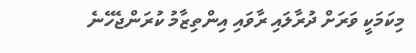މިކަމަކީ ވަރަށް ދުރާލައި ރާވައި އިންތިޒާމު ކުރަންޖެހޭނެ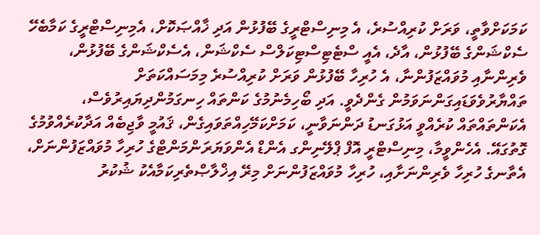ކަމަކަށްވާތީ، ވަރަށް ކުރިއްސުރެ، އެ މިނިސްޓްރީގެ ބޭފުޅުން އަދި ޚާއްޞަކޮށް، އެމިނިސްޓްރީގެ ކަމާބެހޭ ސެކްޝަންގެ ބޭފުޅުން، އާދެ، އެއީ ސްޓެޓިސްޓިކަލްސް ސެކްޝަން، އެސެކްޝަންގެ ބޭފުޅުން، ވެރިންނާއި މުވައްޒަފުންނާ، އެ ހުރިހާ ބޭފުޅުން ވަރަށް ކުރިއްސުރެ މިމަސައްކަތަށް ތައްޔާރުވެވަޑައިގަންނަވަމުން ގެންދެވީ. އަދި ބޯހިމެނުމުގެ ކަންތައް ހިނގަމުންދިޔައިރުވެސް، އެކަންތައްތައް ކުރެއްވީ އަޅުގަނޑު ދަންނަވާނީ، ކަމަށްކަމޭހިއްތަވައިގެން، ޤައުމީ ވާޖިބެއް އަދާކުރެއްވުމުގެ ގޮތުގައޭ. އެހެންވީމާ، މިނިސްޓްރީ އޮފް ޕްލޭނިންގ އެންޑް އެންވަޔަރަންމަންޓްގެ ހުރިހާ މުވައްޒަފުންނަށް، އެތާނގެ ހުރިހާ ވެރިންނަށާއި، ހުރިހާ މުވައްޒަފުންނަށް މިރޭ އިޚްލާޞްތެރިކަމާއެކު ޝުކުރު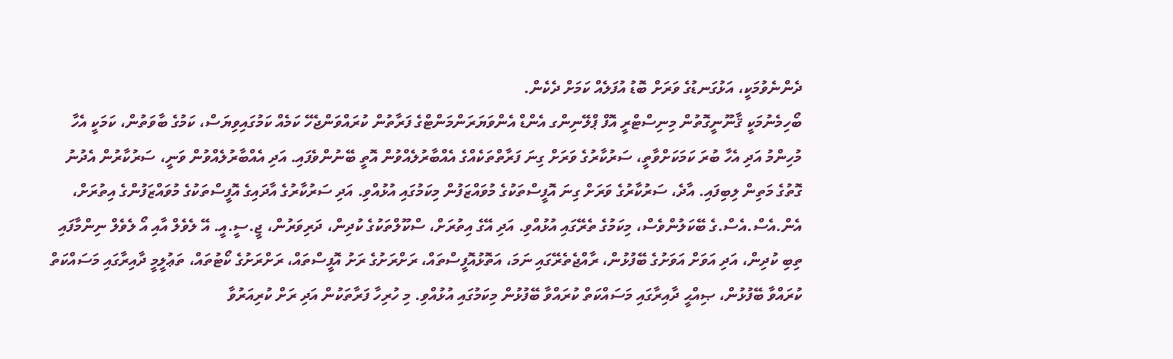ދެންނެވުމަކީ، އަޅުގަނޑުގެ ވަރަށް ބޮޑު އުފަލެއް ކަމަށް ދެކެން.
ބޯހިމެނުމަކީ ޤާނޫނީގޮތުން މިނިސްޓްރީ އޮފް ޕްލޭނިންގ އެންޑް އެންވަޔަރަންމަންޓްގެ ފަރާތުން ކުރައްވަންޖެހޭ ކަމެއް ކަމުގައިވިޔަސް، ކަމުގެ ބާވަތުން، ކަމަކީ އެހާ މުހިންމު އަދި އެހާ ބުރަ ކަމަކަށްވާތީ، ސަރުކާރުގެ ވަރަށް ގިނަ ފަރާތްތަކެއްގެ އެއްބާރުލެއްވުން އޮތީ ބޭނުންވެފައި. އަދި އެއްބާރުލެއްވުން ވަނީ، ސަރުކާރުން އެދުނު ގޮތުގެ މަތިން ލިބިފައި. އާދެ، ސަރުކާރުގެ ވަރަށް ގިނަ އޮފީސްތަކުގެ މުވައްޒަފުން މިކަމުގައި އުޅުއްވި. އަދި ސަރުކާރުގެ އާދައިގެ އޮފީސްތަކުގެ މުވައްޒަފުންގެ އިތުރަށް، އެން.އެސް.އެސް.ގެ ބޭކަލުންވެސް، މިކަމުގެ ތެރޭގައި އުޅުއްވި. އަދި އޭގެ އިތުރަށް، ސްކޫލްތަކުގެ ކުދިން، ދަރިވަރުން، ޖީ.ސީ.އީ. އޭ ލެވެލް އާއި އޯ ލެވެލް ނިންމާފައި ތިބި ކުދިން، އަދި އަވަށް އަވަށުގެ ބޭފުޅުން، ރާއްޖެތެރޭގައި ނަމަ، އަތޮޅުއޮފީސްތައް، ރަށްރަށުގެ ރަށު އޮފީސްތައް، ރަށްރަށުގެ ކޯޓުތައް، ތަޢުލީމީ ދާއިރާގައި މަސައްކަތް ކުރައްވާ ބޭފުޅުން، ޞިއްޙީ ދާއިރާގައި މަސައްކަތް ކުރައްވާ ބޭފުޅުން މިކަމުގައި އުޅުއްވި. މި ހުރިހާ ފަރާތަކުން އަދި ރަށް ކުރިއަރުވާ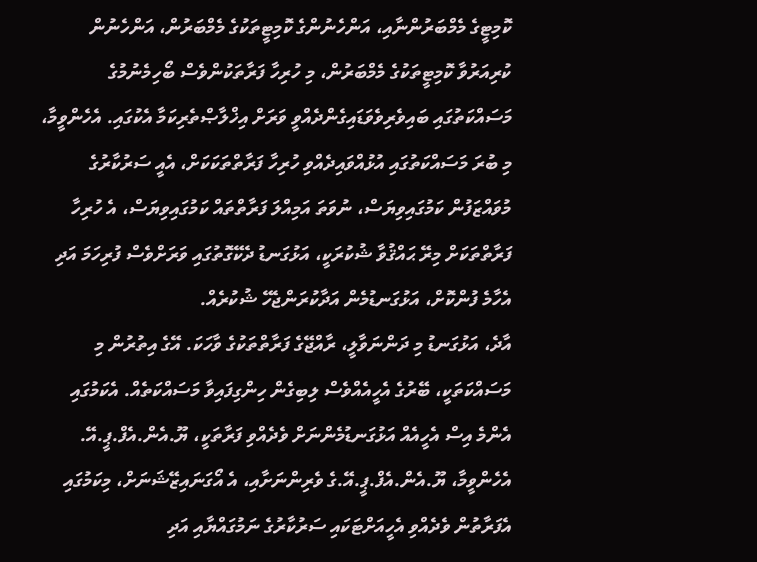ކޮމިޓީގެ މެމްބަރުންނާއި، އަންހެނުންގެ ކޮމިޓީތަކުގެ މެމްބަރުން، އަންހެނުން ކުރިއަރުވާ ކޮމިޓީތަކުގެ މެމްބަރުން، މި ހުރިހާ ފަރާތަކުންވެސް ބޯހިމެނުމުގެ މަސައްކަތުގައި ބައިވެރިވެވަޑައިގެންދެއްވީ ވަރަށް އިޚްލާޞްތެރިކަމާ އެކުގައި. އެހެންވީމާ، މި ބުރަ މަސައްކަތުގައި އުޅުއްވައިދެއްވި ހުރިހާ ފަރާތްތަކަކަށް، އެއީ ސަރުކާރުގެ މުވައްޒަފުން ކަމުގައިވިޔަސް، ނުވަތަ އަމިއްލަ ފަރާތްތައް ކަމުގައިވިޔަސް، އެ ހުރިހާ ފަރާތްތަކަށް މިރޭ ޙައްޤުވާ ޝުކުރަކީ، އަޅުގަނޑު ދެކޭގޮތުގައި ވަރަށްވެސް ފުރިހަމަ އަދި އެހާމެ ފުންކޮށް، އަޅުގަނޑުމެން އަދާކުރަންޖެހޭ ޝުކުރެއް.
އާދެ، އަޅުގަނޑު މި ދަންނަވާލީ، ރާއްޖޭގެ ފަރާތްތަކުގެ ވާހަކަ. އޭގެ އިތުރުން މި މަސައްކަތަކީ، ބޭރުގެ އެހީއެއްވެސް ލިބިގެން ހިންގިފައިވާ މަސައްކަތެއް. އެކަމުގައި އެންމެ އިސް އެހީއެއް އަޅުގަނޑުމެންނަށް ވެދެއްވި ފަރާތަކީ، ޔޫ.އެން.އެފް.ޕީ.އޭ. އެހެންވީމާ، ޔޫ.އެން.އެފް.ޕީ.އޭ.ގެ ވެރިންނަށާއި، އެ އޯގަނައިޒޭޝަނަށް، މިކަމުގައި އެފަރާތުން ވެދެއްވި އެހީއަށްޓަކައި ސަރުކާރުގެ ނަމުގައްޔާއި އަދި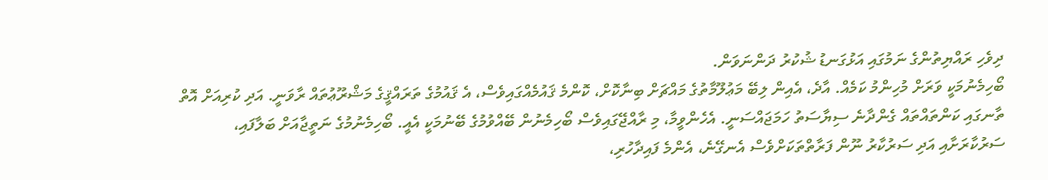ދިވެހި ރައްޔިތުންގެ ނަމުގައި އަޅުގަނޑު ޝުކުރު ދަންނަވަން.
ބޯހިމެނުމަކީ ވަރަށް މުހިންމު ކަމެއް. އާދެ، އެއިން ލިބޭ މަޢުލޫމާތުގެ މައްޗަށް ބިނާކޮށް، ކޮންމެ ޤައުމެއްގައިވެސް، އެ ޤައުމުގެ ތަރައްޤީގެ މަޝްރޫޢުތައް ރާވަނީ. އަދި ކުރިއަށް އޮތް ތާނގައި ކަންތައްތައް ގެންދާނެ ސިޔާސަތު ހަމަޖައްސަނީ. އެހެންވީމާ، މި ރާއްޖޭގައިވެސް ބޯހިމެނުން ބޭއްވުމުގެ ބޭނުމަކީ އެއީ. ބޯހިމެނުމުގެ ނަތީޖާއަށް ބަލާފައި، ސަރުކާރަށާއި އަދި ސަރުކާރު ނޫން ފަރާތްތަކަށްވެސް އެނގޭނެ، އެންމެ ފައިދާހުރި،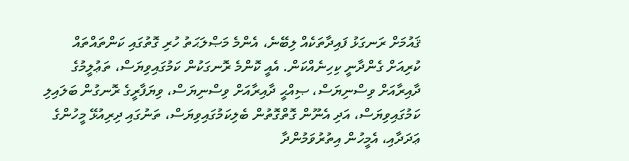ޤައުމަށް ރަނގަޅު ފައިދާތަކެއް ލިބޭނެ، އެންމެ މަޞްލަޙަތު ހުރި ގޮތުގައި ކަންތައްތައް ކުރިއަށް ގެންދާނީ ކިހިނެއްކަން. އެއީ ކޮންމެ ރޮނގަކުން ކަމުގައިވިޔަސް، ތަޢުލީމުގެ ދާއިރާއަށް ވިސްނިޔަސް، ޞިއްޙީ ދާއިރާއަށް ވިސްނިޔަސް، ވިޔަފާރީގެ ރޮނގުން ބަލައިލި ކަމުގައިވިޔަސް، އަދި އެނޫން ގޮތްގޮތުން ބެލިކަމުގައިވިޔަސް، ތަނުގައި ދިރިއުޅޭ މީހުންގެ ޢަދަދާއި، އެމީހުން އިތުރުވަމުންދާ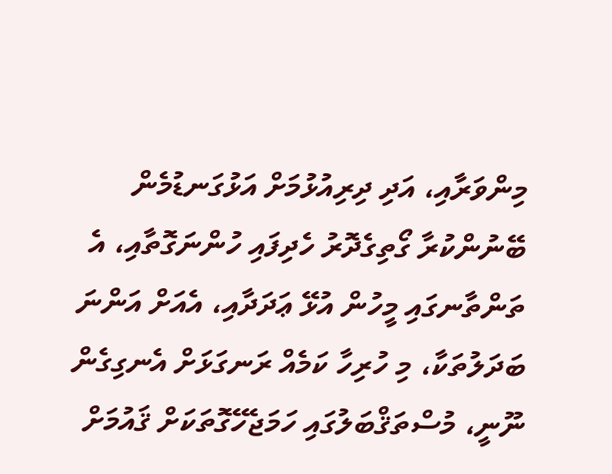މިންވަރާއި، އަދި ދިރިއުޅުމަށް އަޅުގަނޑުމެން ބޭނުންކުރާ ގޯތިގެދޮރު ހެދިފައި ހުންނަގޮތާއި، އެ ތަންތާނގައި މީހުން އުޅޭ ޢަދަދާއި، އެއަށް އަންނަ ބަދަލުތަކާ، މި ހުރިހާ ކަމެއް ރަނގަޅަށް އެނގިގެން ނޫނީ، މުސްތަޤްބަލުގައި ހަމަޖެހޭގޮތަކަށް ޤައުމަށް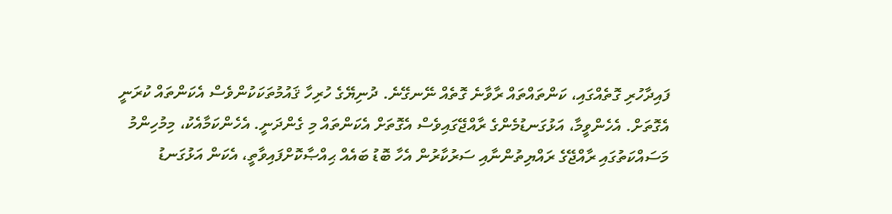ފައިދާހުރި ގޮތެއްގައި، ކަންތައްތައް ރާވާނެ ގޮތެއް ނޭނގޭނެ. ދުނިޔޭގެ ހުރިހާ ޤައުމުތަކަކުންވެސް އެކަންތައް ކުރަނީ އެގޮތަށް. އެހެންވީމާ، އަޅުގަނޑުމެންގެ ރާއްޖޭގައިވެސް އެގޮތަށް އެކަންތައް މި ގެންދަނީ. އެހެންކަމާއެކު، މިމުހިންމު މަސައްކަތުގައި ރާއްޖޭގެ ރައްޔިތުންނާއި ސަރުކާރުން އެހާ ބޮޑު ބައެއް ޙިއްޞާކޮށްފައިވާތީ، އެކަން އަޅުގަނޑު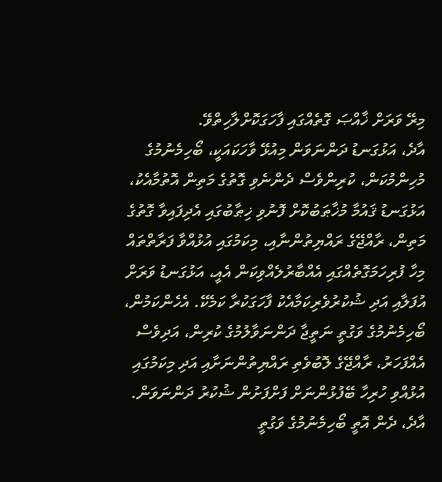މިރޭ ވަރަށް ޚާއްޞަ ގޮތެއްގައި ފާހަގަކޮށްލާހިތްވޭ.
އާދެ، އަޅުގަނޑު ދަންނަވަން މިއުޅޭ ވާހަކައަކީ، ބޯހިމެނުމުގެ މުހިންމުކަން، ކުރިންވެސް ދެންނެވި ގޮތުގެ މަތިން އޮތުމާއެކު، އަޅުގަނޑު ޤައުމާ މުޚާޠަބުކޮށް ފޮނުވި ޚިޠާބުގައި އެދިފައިވާ ގޮތުގެ މަތިން، ރާއްޖޭގެ ރައްޔިތުންނާއި، މިކަމުގައި އުޅުއްވާ ފަރާތްތައް މިހާ ފުރިހަމަގޮތެއްގައި އެއްބާރުލެއްވިކަން އެއީ، އަޅުގަނޑު ވަރަށް އުފަލާއި އަދި ޝުކުރުވެރިކަމާއެކު ފާހަގަކުރާ ކަމެކޭ. އެހެންކަމުން، ބޯހިމެނުމުގެ ވަގުތީ ނަތީޖާ ދަންނަވާލުމުގެ ކުރިން، އަދިވެސް އެއްފަހަރު، ރާއްޖޭގެ ލޮބުވެތި ރައްޔިތުންނަށާއި އަދި މިކަމުގައި އުޅުއްވި ހުރިހާ ބޭފުޅުންނަށް ފަށްފަށުން ޝުކުރު ދަންނަވަން.
އާދެ، ދެން އޮތީ ބޯހިމެނުމުގެ ވަގުތީ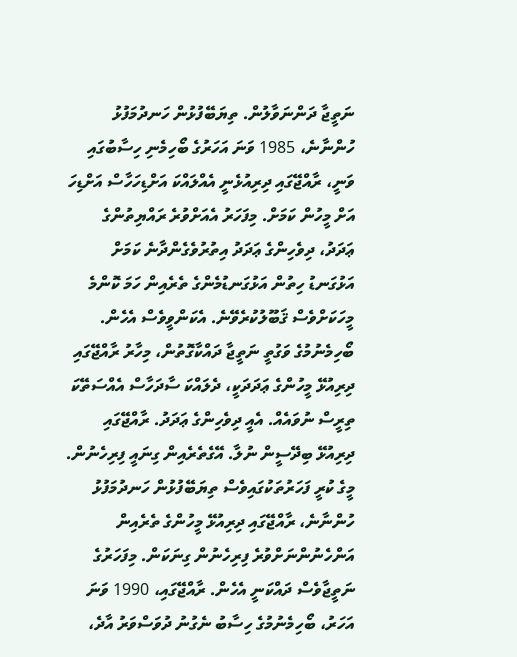ނަތީޖާ ދަންނަވާލުން. ތިޔަބޭފުޅުން ހަނދުމަފުޅު ހުންނާނެ، 1985 ވަނަ އަހަރުގެ ބޯހިމެނި ހިސާބުގައި ވަނީ، ރާއްޖޭގައި ދިރިއުޅެނީ އެއްލައްކަ އަށްޑިހަހާސް އަށްޑިހަ އަށް މީހުން ކަމަށް. މިފަހަރު އެއަށްވުރެ ރައްޔިތުންގެ ޢަދަދު، ދިވެހިންގެ ޢަދަދު އިތުރުވެގެންދާނެ ކަމަށް އަޅުގަނޑު ހިތުން އަޅުގަނޑުމެންގެ ތެރެއިން ހަމަ ކޮންމެ މީހަކަށްވެސް ޤަބޫލުކުރެވޭނެ. އެކަންވީވެސް އެހެން. ބޯހިމެނުމުގެ ވަގުތީ ނަތީޖާ ދައްކާގޮތުން، މިހާރު ރާއްޖޭގައި ދިރިއުޅޭ މީހުންގެ ޢަދަދަކީ، ދެލައްކަ ސާދަހާސް އެއްސަތޭކަ ތިރީސް ނުވައެއް. އެއީ ދިވެހިންގެ ޢަދަދު. ރާއްޖޭގައި ދިރިއުޅޭ ބިދޭސީން ނުލާ. އޭގެތެރެއިން ގިނައީ ފިރިހެނުން. މީގެ ކުރީ ފަހަރުތަކުގައިވެސް ތިޔަބޭފުޅުން ހަނދުމަފުޅު ހުންނާނެ، ރާއްޖޭގައި ދިރިއުޅޭ މީހުންގެ ތެރެއިން އަންހެނުންނަށްވުރެ ފިރިހެނުން ގިނަކަން. މިފަހަރުގެ ނަތީޖާވެސް ދައްކަނީ އެހެން. ރާއްޖޭގައި، 1990 ވަނަ އަހަރު، ބޯހިމެނުމުގެ ހިސާބު ނެގުނު ދުވަސްވަރު އާދެ،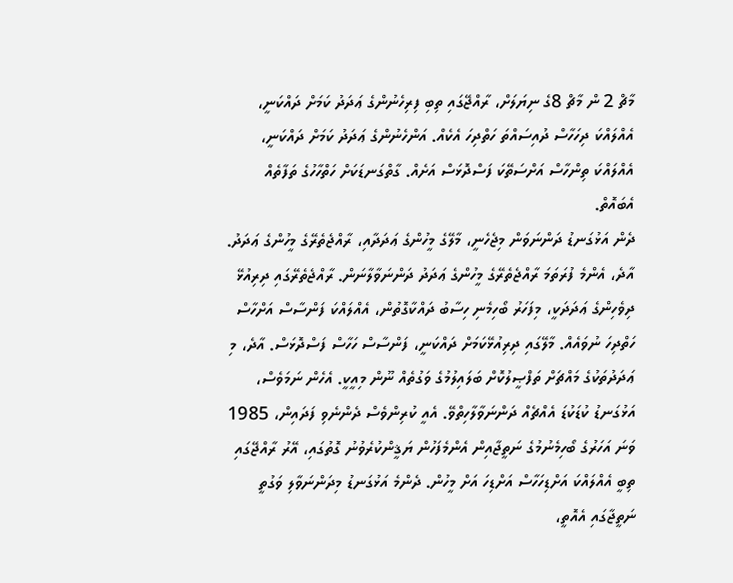މާޗް 2 ން މާޗް 8ގެ ނިޔަލަށް، ރާއްޖޭގައި ތިބި ފިރިހެނުންގެ ޢަދަދު ކަމަށް ދައްކަނީ، އެއްލައްކަ ދިހަހާސް ދުއިސައްތަ ހަތްދިހަ އެކެއް. އަންހެނުންގެ ޢަދަދު ކަމަށް ދައްކަނީ، އެއްލައްކަ ތިންހާސް އަށްސަތޭކަ ފަސްދޮޅަސް އަށެއް. ގާތްގަނޑަކަށް ހަތްހާހުގެ ތަފާތެއް އެބައޮތް.
ދެން އަޅުގަނޑު ދަންނަވަން މިޖެހެނީ، މާލޭގެ މީހުންގެ ޢަދަދާއި، ރާއްޖެތެރޭގެ މީހުންގެ ޢަދަދު. އާދެ، އެންމެ ފުރަތަމަ ރާއްޖެތެރޭގެ މީހުންގެ ޢަދަދު ދަންނަވާލާނަން. ރާއްޖެތެރޭގައި ދިރިއުޅޭ ދިވެހިންގެ ޢަދަދަކީ، މިފަހަރު ބޯހިމެނި ހިސާބު ދައްކާގޮތުން، އެއްލައްކަ ފަންސާސް އަށްހާސް ހަތްދިހަ ނުވައެއް. މާލޭގައި ދިރިއުޅޭކަމަށް ދައްކަނީ، ފަންސާސް ހަހާސް ފަސްދޮޅަސް. އާދެ، މި ޢަދަދުތަކުގެ މައްޗަށް ތަފްޞީލުކޮށް ބަލައިލުމުގެ ވަގުތެއް ނޫން މިއީކީ. އެހެން ނަމަވެސް، އަޅުގަނޑު ކުޑަކުޑަ އެއްޗެއް ދަންނަވާލާހިތްވޭ. އެއީ ކުރިންވެސް ދެންނެވި ފަދައިން، 1985 ވަނަ އަހަރުގެ ބޯހިމެނުމުގެ ނަތީޖާއިން އެންމެފަހުން ޔަޤީންކުރެވުނު ގޮތުގައި، އޭރު ރާއްޖޭގައި ތިބީ އެއްލައްކަ އަށްޑިހަހާސް އަށްޑިހަ އަށް މީހުން. ދެންމެ އަޅުގަނޑު މިދަންނަވާލި ވަގުތީ ނަތީޖާގައި އެއޮތީ،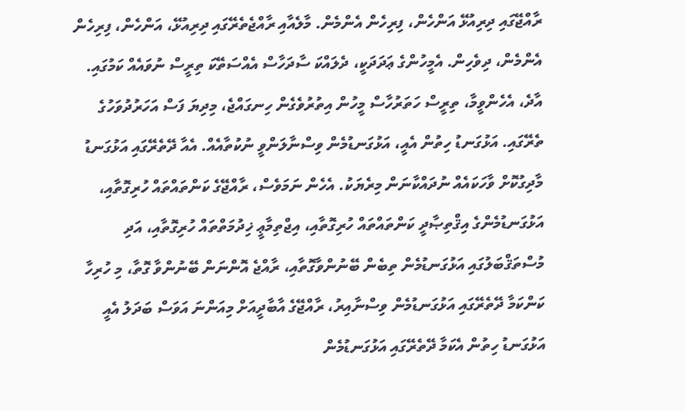ރާއްޖޭގައި ދިރިއުޅޭ އަންހެން، ފިރިހެން އެންމެން. މާލެއާއި ރާއްޖެތެރޭގައި ދިރިއުޅޭ، އަންހެން، ފިރިހެން އެންމެން، ދިވެހިން. އެމީހުންގެ ޢަދަދަކީ، ދެލައްކަ ސާދަހާސް އެއްސަތޭކަ ތިރީސް ނުވައެއް ކަމުގައި.
އާދެ، އެހެންވީމާ، ތިރީސް ހަތަރުހާސް މީހުން އިތުރުވެގެން ހިނގައްޖެ، މިދިޔަ ފަސް އަހަރުދުވަހުގެ ތެރޭގައި. އަޅުގަނޑު ހިތުން އެއީ، އަޅުގަނޑުމެން ވިސްނާލަންވީ ނުކުތާއެއް. އެއާ ދޭތެރޭގައި އަޅުގަނޑު މާދިގުކޮށް ވާހަކައެއް ނުދައްކާނަން މިރެޔަކު. އެހެން ނަމަވެސް، ރާއްޖޭގެ ކަންތައްތައް ހުރިގޮތާއި، އަޅުގަނޑުމެންގެ އިޤްތިޞާދީ ކަންތައްތައް ހުރިގޮތާއި، އިޖްތިމާޢީ ޚިދުމަތްތައް ހުރިގޮތާއި، އަދި މުސްތަޤްބަލުގައި އަޅުގަނޑުމެން ތިބެން ބޭނުންވާގޮތާއި، ރާއްޖެ އޮންނަން ބޭނުންވާ ގޮތާ، މި ހުރިހާ ކަންކަމާ ދޭތެރޭގައި އަޅުގަނޑުމެން ވިސްނާއިރު، ރާއްޖޭގެ އާބާދީއަށް މިއަންނަ އަވަސް ބަދަލު އެއީ އަޅުގަނޑު ހިތުން އެކަމާ ދޭތެރޭގައި އަޅުގަނޑުމެން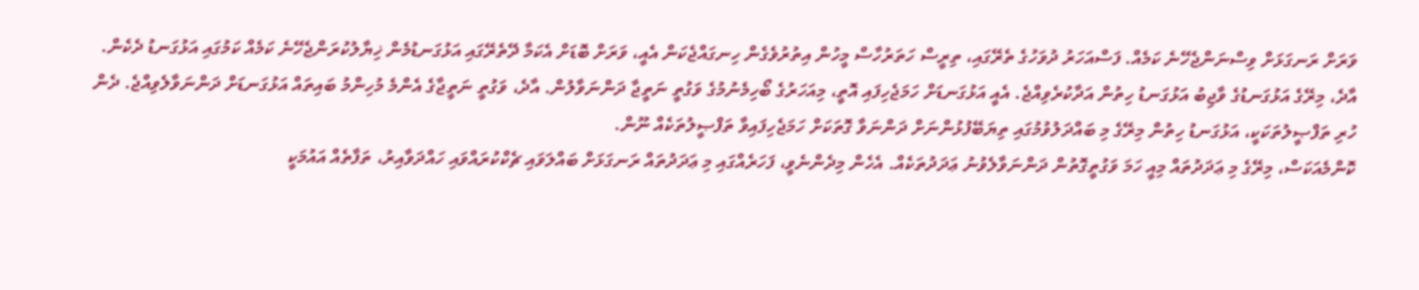ވަރަށް ރަނގަޅަށް ވިސްނަންޖެހޭނެ ކަމެއް. ފަސްއަހަރު ދުވަހުގެ ތެރޭގައި، ތިރީސް ހަތަރުހާސް މީހުން އިތުރުވެގެން ހިނގައްޖެކަން އެއީ، ވަރަށް ބޮޑަށް އެކަމާ ދޭތެރޭގައި އަޅުގަނޑުމެން ޚިޔާލުކުރަންޖެހޭނެ ކަމެއް ކަމުގައި އަޅުގަނޑު ދެކެން.
އާދެ، މިރޭގެ އަޅުގަނޑުގެ ވާޖިބު އަޅުގަނޑު ހިތުން އަދާކުރެވިއްޖެ. އެއީ އަޅުގަނޑަށް ހަމަޖެހިފައި އޮތީ، މިއަހަރުގެ ބޯހިމެނުމުގެ ވަގުތީ ނަތީޖާ ދަންނަވާލުން. އާދެ، ވަގުތީ ނަތީޖާގެ އެންމެ މުހިންމު ބައިތައް އަޅުގަނޑަށް ދަންނަވާލެވިއްޖެ. ދެން ހުރި ތަފްޞީލުތަކަކީ، އަޅުގަނޑު ހިތުން މިރޭގެ މި ބައްދަލުވުމުގައި ތިޔަބޭފުޅުންނަށް ދަންނަވާ ގޮތަކަށް ހަމަޖެހިފައިވާ ތަފްޞީލުތަކެއް ނޫން.
ކޮންމެއަކަސް، މިރޭގެ މި ޢަދަދުތައް މިއީ ހަމަ ވަގުތީގޮތުން ދަންނަވާލެވުނު ޢަދަދުތަކެއް. އެހެން މިދެންނެވީ، ފަހަރެއްގައި މި ޢަދަދުތައް ރަނގަޅަށް ބައްލަވައި ޗެކްކުރައްވައި ހައްދަވާއިރު، ތަފާތެއް އައުމަކީ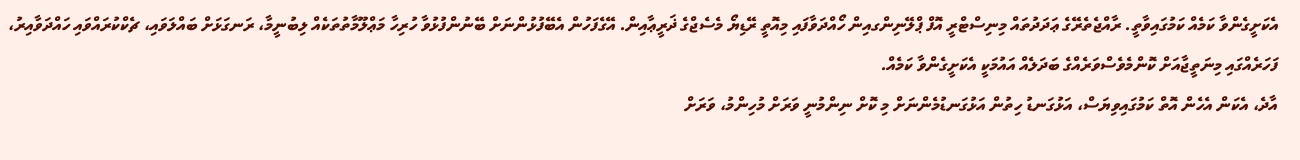އެކަށީގެންވާ ކަމެއް ކަމުގައިވާތީ. ރާއްޖެތެރޭގެ ޢަދަދުތައް މިނިސްޓްރީ އޮފް ޕްލޭނިންގއިން ހޯއްދަވާފައި މިއޮތީ ރޭޑިޔޯ މެސެޖްގެ ޛަރީޢާއިން. އޭގެފަހުން އެބޭފުޅުންނަށް ބޭނުންފުޅުވާ ހުރިހާ މަޢްލޫމާތުތަކެއް ލިބުނީމާ، ރަނގަޅަށް ބައްލަވައި، ޗެކްކުރައްވައި ހައްދަވާއިރު، ފަހަރެއްގައި މިނަތީޖާއަށް ކޮންމެވެސްވަރެއްގެ ބަދަލެއް އައުމަކީ އެކަށީގެންވާ ކަމެއް.
އާދެ، އެކަން އެހެން އޮތް ކަމުގައިވިޔަސް، އަޅުގަނޑު ހިތުން އަޅުގަނޑުމެންނަށް މި ކޮށް ނިންމުނީ ވަރަށް މުހިންމު، ވަރަށް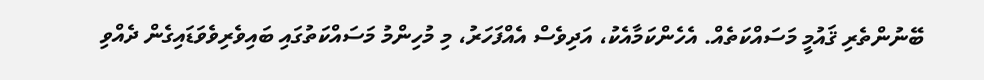ބޭނުންތެރި ޤައުމީ މަސައްކަތެއް. އެހެންކަމާއެކު، އަދިވެސް އެއްފަހަރު، މި މުހިންމު މަސައްކަތުގައި ބައިވެރިވެވަޑައިގެން ދެއްވި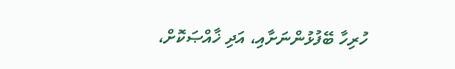ހުރިހާ ބޭފުޅުންނަށާއި، އަދި ޚާއްޞަކޮށް،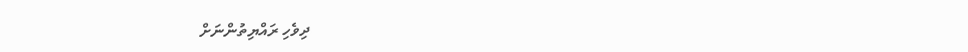ދިވެހި ރައްޔިތުންނަށް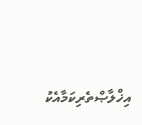އިޚްލާޞްތެރިކަމާއެކު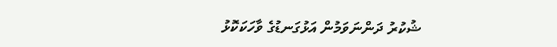ޝުކުރު ދަންނަވަމުން އަޅުގަނޑުގެ ވާހަކަކޮޅު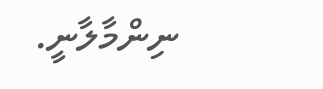ނިންމާލާނީ.